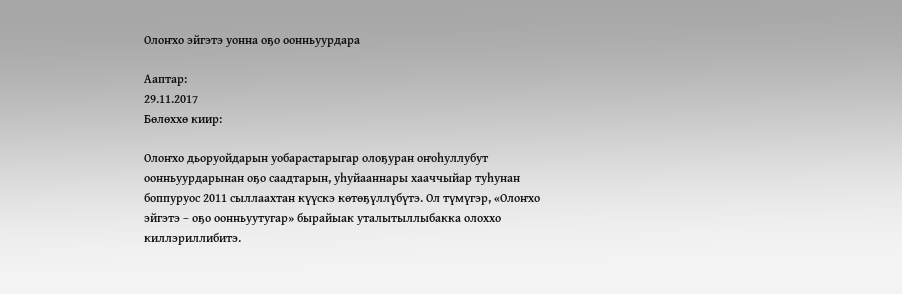Олоҥхо эйгэтэ уонна оҕо оонньуурдара

Ааптар:
29.11.2017
Бөлөххө киир:

Олоҥхо дьоруойдарын уобарастарыгар олоҕуран оҥоһуллубут оонньуурдарынан оҕо саадтарын, уһуйааннары хааччыйар туһунан боппуруос 2011 сыллаахтан күүскэ көтөҕүллүбүтэ. Ол түмүгэр, «Олоҥхо эйгэтэ – оҕо оонньуутугар» бырайыак уталытыллыбакка олоххо киллэриллибитэ.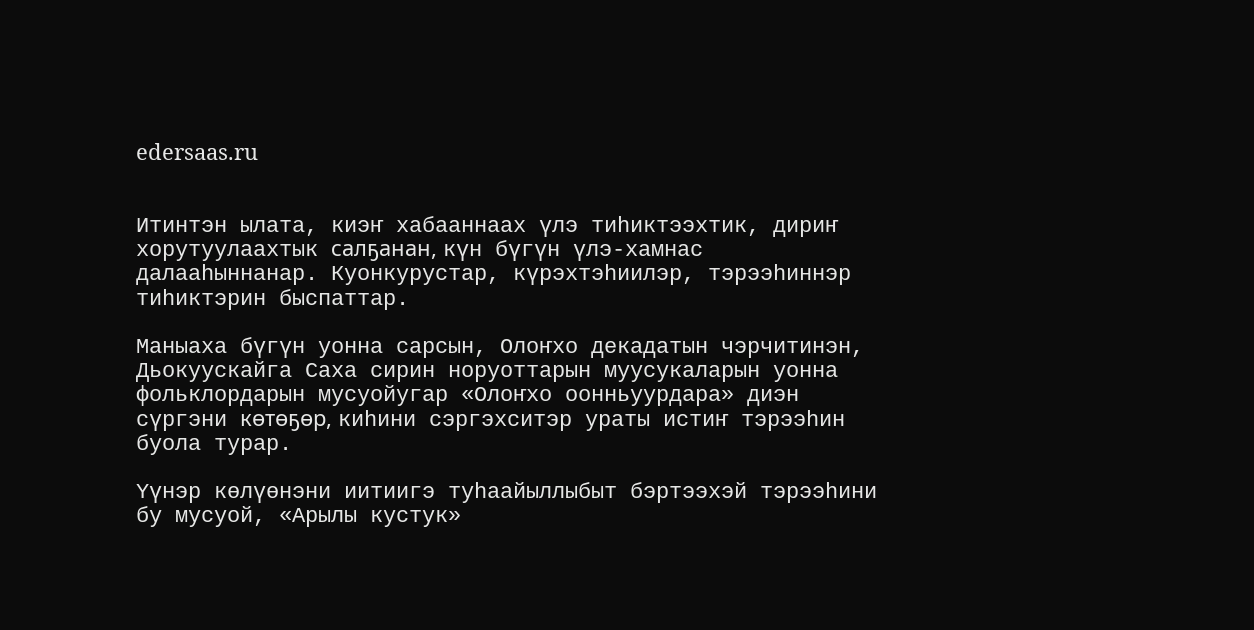edersaas.ru


Итинтэн ылата, киэҥ хабааннаах үлэ тиһиктээхтик, дириҥ хорутуулаахтык салҕанан, күн бүгүн үлэ-хамнас далааһыннанар. Куонкурустар, күрэхтэһиилэр, тэрээһиннэр тиһиктэрин быспаттар.

Маныаха бүгүн уонна сарсын, Олоҥхо декадатын чэрчитинэн, Дьокуускайга Саха сирин норуоттарын муусукаларын уонна фольклордарын мусуойугар «Олоҥхо оонньуурдара» диэн сүргэни көтөҕөр, киһини сэргэхситэр ураты истиҥ тэрээһин буола турар.

Үүнэр көлүөнэни иитиигэ туһаайыллыбыт бэртээхэй тэрээһини бу мусуой, «Арылы кустук»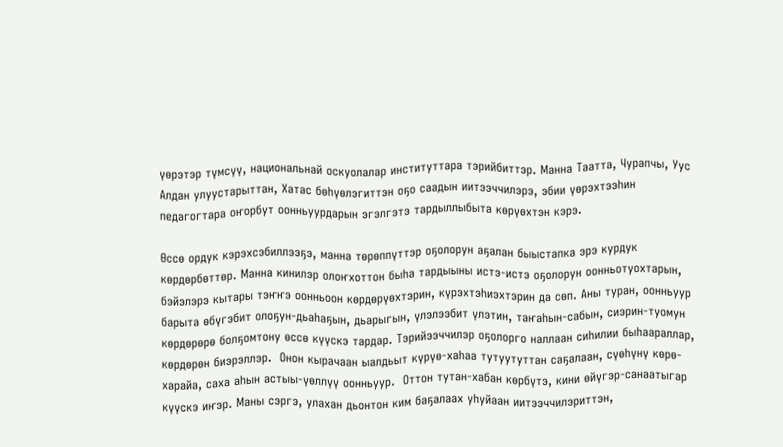үөрэтэр түмсүү, национальнай оскуолалар институттара тэрийбиттэр. Манна Таатта, Чурапчы, Уус Алдан улуустарыттан, Хатас бөһүөлэгиттэн оҕо саадын иитээччилэрэ, эбии үөрэхтээһин педагогтара оҥорбут оонньуурдарын эгэлгэтэ тардыллыбыта көрүөхтэн кэрэ.

Өссө ордук кэрэхсэбиллээҕэ, манна төрөппүттэр оҕолорун аҕалан быыстапка эрэ курдук көрдөрбөттөр. Манна кинилэр олоҥхоттон быһа тардыыны истэ-истэ оҕолорун оонньотуохтарын, бэйэлэрэ кытары тэҥҥэ оонньоон көрдөрүөхтэрин, күрэхтэһиэхтэрин да сөп. Аны туран, оонньуур барыта өбүгэбит олоҕун-дьаһаҕын, дьарыгын, үлэлээбит үлэтин, таҥаһын-сабын, сиэрин-туомун көрдөрөрө болҕомтону өссө күүскэ тардар. Тэрийээччилэр оҕолорго наллаан сиһилии быһаараллар, көрдөрөн биэрэллэр.  Онон кырачаан ыалдьыт күрүө-хаһаа тутуутуттан саҕалаан, сүөһүнү көрө-харайа, саха аһын астыы-үөллүү оонньуур.  Оттон тутан-хабан көрбүтэ, кини өйүгэр-санаатыгар күүскэ иҥэр. Маны сэргэ, улахан дьонтон ким баҕалаах уһуйаан иитээччилэриттэн,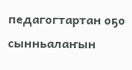педагогтартан оҕо сынньалаҥын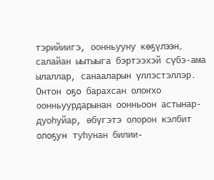тэрийиигэ, оонньууну көҕүлээн, салайан ыытыыга бэртээхэй сүбэ-ама ылаллар, санааларын үллэстэллэр. Онтон оҕо барахсан олоҥхо оонньуурдарынан оонньоон астынар-дуоһуйар, өбүгэтэ олорон кэлбит олоҕун туһунан билии-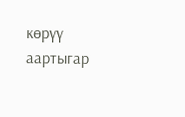көрүү аартыгар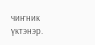чиҥник үктэнэр.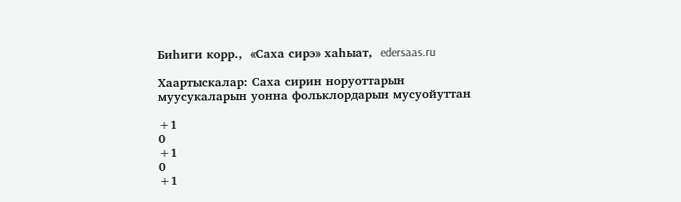Биһиги корр.,  «Саха сирэ» хаһыат,  edersaas.ru

Хаартыскалар: Саха сирин норуоттарын муусукаларын уонна фольклордарын мусуойуттан

+1
0
+1
0
+1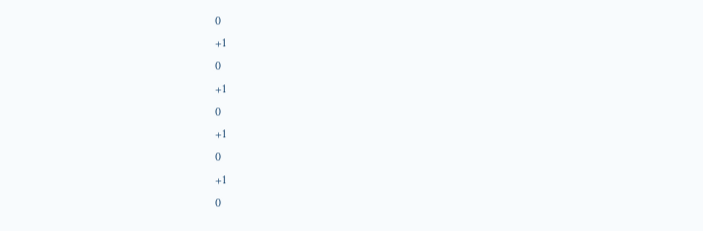0
+1
0
+1
0
+1
0
+1
0